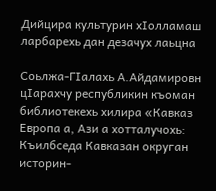Дийцира культурин хIолламаш ларбарехь дан дезачух лаьцна

Соьлжа-ГIалахь А.Айдамировн цIарахчу республикин къоман библиотекехь хилира «Кавказ Европа а, Ази а хотталучохь: Къилбседа Кавказан округан историн-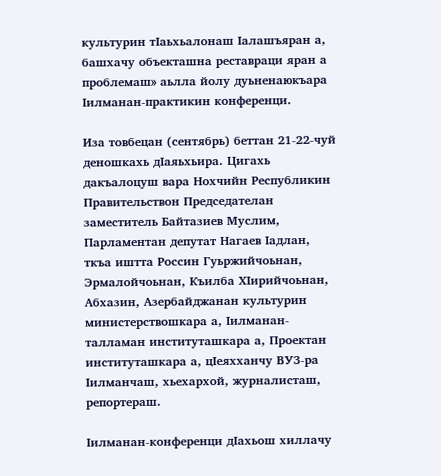культурин тIаьхьалонаш Iалашъяран а, башхачу объекташна реставраци яран а проблемаш» аьлла йолу дуьненаюкъара Iилманан-практикин конференци.

Иза товбецан (сентябрь) беттан 21-22-чуй деношкахь дIаяьхьира. Цигахь дакъалоцуш вара Нохчийн Республикин Правительствон Председателан заместитель Байтазиев Муслим, Парламентан депутат Нагаев Iадлан, ткъа иштта Россин Гуьржийчоьнан, Эрмалойчоьнан, Къилба ХIирийчоьнан, Абхазин, Азербайджанан культурин министерствошкара а, Iилманан-талламан институташкара а, Проектан институташкара а, цIеяхханчу ВУЗ-ра Iилманчаш, хьехархой, журналисташ, репортераш.

Iилманан-конференци дIахьош хиллачу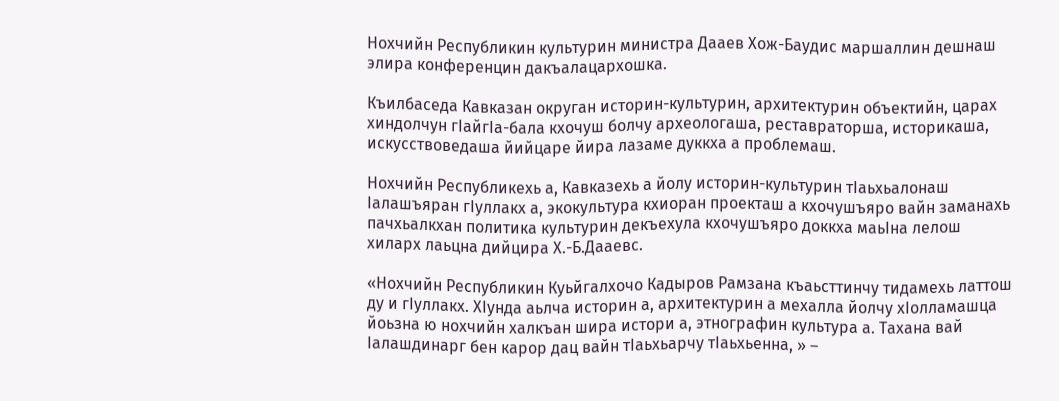Нохчийн Республикин культурин министра Дааев Хож-Баудис маршаллин дешнаш элира конференцин дакъалацархошка.

Къилбаседа Кавказан округан историн-культурин, архитектурин объектийн, царах хиндолчун гIайгIа-бала кхочуш болчу археологаша, реставраторша, историкаша, искусствоведаша йийцаре йира лазаме дуккха а проблемаш.

Нохчийн Республикехь а, Кавказехь а йолу историн-культурин тIаьхьалонаш Iалашъяран гIуллакх а, экокультура кхиоран проекташ а кхочушъяро вайн заманахь пачхьалкхан политика культурин декъехула кхочушъяро доккха маьIна лелош хиларх лаьцна дийцира Х.-Б.Дааевс.

«Нохчийн Республикин Куьйгалхочо Кадыров Рамзана къаьсттинчу тидамехь латтош ду и гIуллакх. ХIунда аьлча историн а, архитектурин а мехалла йолчу хIолламашца йоьзна ю нохчийн халкъан шира истори а, этнографин культура а. Тахана вай Iалашдинарг бен карор дац вайн тIаьхьарчу тIаьхьенна, » –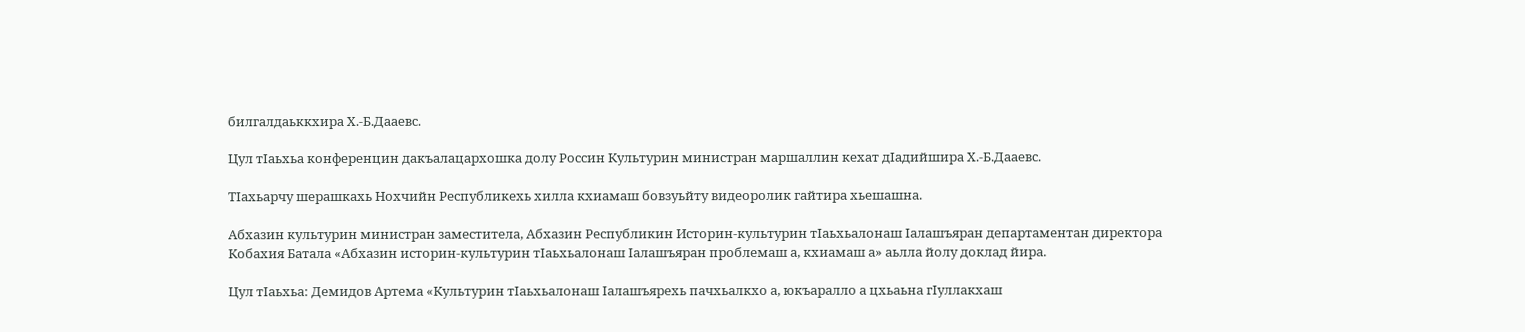билгалдаьккхира Х.-Б.Дааевс.

Цул тIаьхьа конференцин дакъалацархошка долу Россин Культурин министран маршаллин кехат дIадийшира Х.-Б.Дааевс.

ТIахьарчу шерашкахь Нохчийн Республикехь хилла кхиамаш бовзуьйту видеоролик гайтира хьешашна.

Абхазин культурин министран заместитела, Абхазин Республикин Историн-культурин тIаьхьалонаш Iалашъяран департаментан директора Кобахия Батала «Абхазин историн-культурин тIаьхьалонаш Iалашъяран проблемаш а, кхиамаш а» аьлла йолу доклад йира.

Цул тIаьхьа: Демидов Артема «Культурин тIаьхьалонаш Iалашъярехь пачхьалкхо а, юкъаралло а цхьаьна гIуллакхаш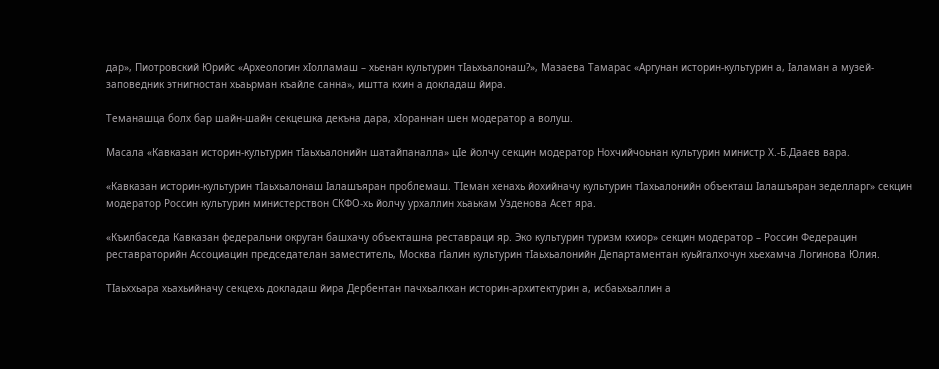дар», Пиотровский Юрийс «Археологин хIолламаш – хьенан культурин тIаьхьалонаш?», Мазаева Тамарас «Аргунан историн-культурин а, Iаламан а музей-заповедник этнигностан хьаьрман къайле санна», иштта кхин а докладаш йира.

Теманашца болх бар шайн-шайн секцешка декъна дара, хIораннан шен модератор а волуш.

Масала «Кавказан историн-культурин тIаьхьалонийн шатайпаналла» цIе йолчу секцин модератор Нохчийчоьнан культурин министр Х.-Б.Дааев вара.

«Кавказан историн-культурин тIаьхьалонаш Iалашъяран проблемаш. ТIеман хенахь йохийначу культурин тIахьалонийн объекташ Iалашъяран зеделларг» секцин модератор Россин культурин министерствон СКФО-хь йолчу урхаллин хьаькам Узденова Асет яра.

«Къилбаседа Кавказан федеральни округан башхачу объекташна реставраци яр. Эко культурин туризм кхиор» секцин модератор – Россин Федерацин реставраторийн Ассоциацин председателан заместитель, Москва гIалин культурин тIаьхьалонийн Департаментан куьйгалхочун хьехамча Логинова Юлия.

ТIаьххьара хьахьийначу секцехь докладаш йира Дербентан пачхьалкхан историн-архитектурин а, исбаьхьаллин а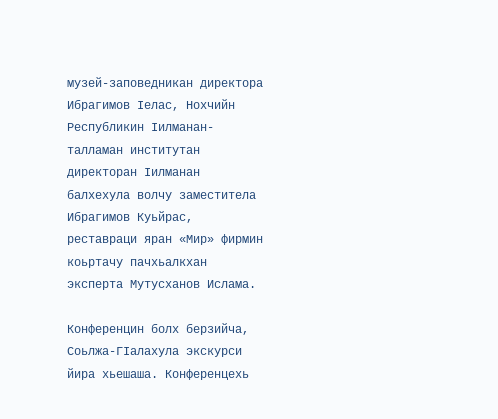музей-заповедникан директора Ибрагимов Iелас, Нохчийн Республикин Iилманан-талламан институтан директоран Iилманан балхехула волчу заместитела Ибрагимов Куьйрас, реставраци яран «Мир» фирмин коьртачу пачхьалкхан эксперта Мутусханов Ислама.

Конференцин болх берзийча, Соьлжа-ГIалахула экскурси йира хьешаша. Конференцехь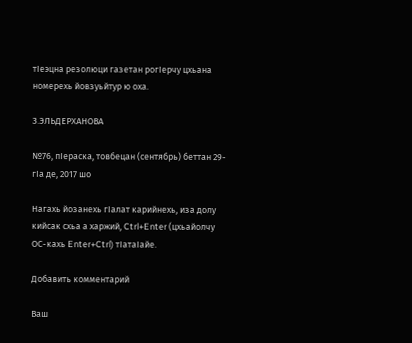тIеэцна резолюци газетан рогIерчу цхьана номерехь йовзуьйтур ю оха.

З.ЭЛЬДЕРХАНОВА

№76, пIераска, товбецан (сентябрь) беттан 29-гIа де, 2017 шо

Нагахь йозанехь гIалат карийнехь, иза долу кийсак схьа а харжий, Ctrl+Enter (цхьайолчу ОС-кахь Enter+Ctrl) тIатаIайе.

Добавить комментарий

Ваш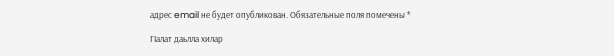адрес email не будет опубликован. Обязательные поля помечены *

ГIалат даьлла хилар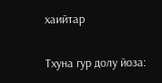хаийтар

Тхуна гур долу йоза: